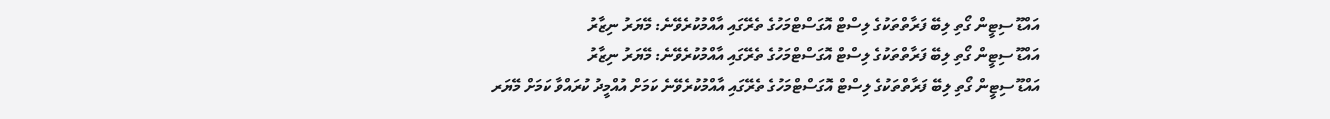އައްޑޫ ސިޓީން ގޯތި ލިބޭ ފަރާތްތަކުގެ ލިސްޓް އޮގަސްޓްމަހުގެ ތެރޭގައި އާއްމުކުރެވޭނެ: މޭޔަރު ނިޒާރު
އައްޑޫ ސިޓީން ގޯތި ލިބޭ ފަރާތްތަކުގެ ލިސްޓް އޮގަސްޓްމަހުގެ ތެރޭގައި އާއްމުކުރެވޭނެ: މޭޔަރު ނިޒާރު
އައްޑޫ ސިޓީން ގޯތި ލިބޭ ފަރާތްތަކުގެ ލިސްޓް އޮގަސްޓްމަހުގެ ތެރޭގައި އާއްމުކުރެވޭނެ ކަމަށް އުއްމީދު ކުރައްވާ ކަމަށް މޭޔަރ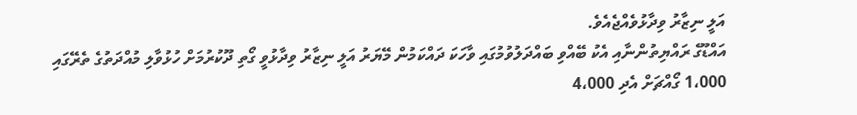އަލީ ނިޒާރު ވިދާޅުވެއްޖެއެވެ.
އައްޑޫގެ ރައްޔިތުންނާއި އެކު ބޭއްވި ބައްދަލުވުމުގައި ވާހަކަ ދައްކަމުން މޭޔަރު އަލީ ނިޒާރު ވިދާޅުވީ ގޯތި ދޫކުރުމަށް ހުޅުވާލި މުއްދަތުގެ ތެރޭގައި 1،000 ގޯއްޗަށް އެދި 4،000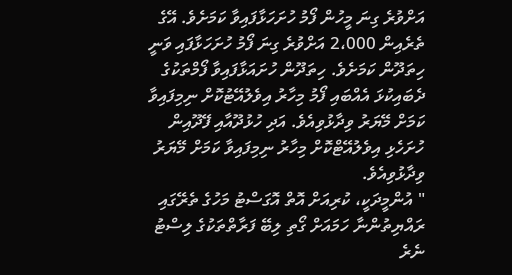އަށްވުރެ ގިނަ މީހުން ފޯމު ހުށަހަޅާފައިވާ ކަމަށެވެ. އޭގެ ތެރެއިން 2،000 އަށްވުރެ ގިނަ ފޯމު ހުށަހަޅާފައި ވަނީ ހިތަދޫން ކަމަށެވެ. ހިތަދޫން ހުށައަޅާފައިވާ ފޯމްތަކުގެ ދެބައިކުޅަ އެއްބައި ފޯމު މިހާރު އިވެލުއޭޓުކޮށް ނިމިފައިވާ ކަމަށް މޭޔަރު ވިދާޅުވިއެވެ. އަދި ހުޅުދޫއާއި ފޭދޫއިން ހުށަހެޅި އިވެލުއޭޓްކޮށް މިހާރު ނިމިފައިވާ ކަމަށް މޭޔަރު ވިދާޅުވިއެވެ.
" އުންމީދަކީ، ކުރިއަށް އޮތް އޮގަސްޓު މަހުގެ ތެރޭގައި ރައްޔިތުންނާ ހަމައަށް ގޯތި ލިބޭ ފަރާތްތަކުގެ ލިސްޓު ނެރެ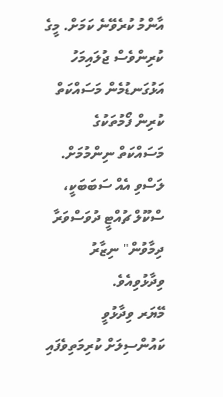އާންމު ކުރެވޭނެ ކަމަށް. މީގެ ކުރިންވެސް ޖުލައިމަހު އަޅުގަނޑުމެން މަސައްކަތް ކުރިން ފޯމުތަކުގެ މަސައްކަތް ނިންމުމަށް. ލަސްވި އެއް ސަބަބަކީ، ސްކޫލް ޗުއްޓީ ދުވަސްވަރާ ދިމާވުން" ނިޒާރު ވިދާޅުވިއެވެ.
މޭޔަރ ވިދާޅުވީ ކައުންސިލަށް ކުރިމަތިވެފައި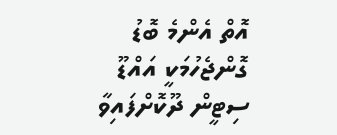އޮތް އެންމެ ބޮޑު ގޮންޖެހުމަކީ އައްޑޫ ސިޓީން ދޫކޮށްފައިވާ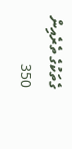ގެތަކުގެ ތެރެއިން 350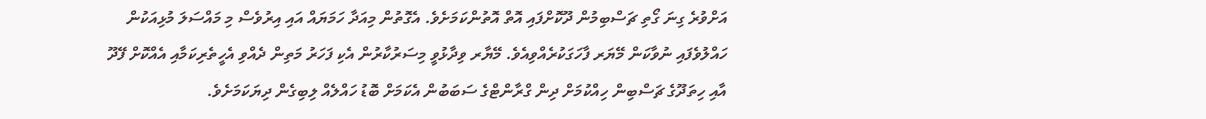އަށްވުރެ ގިނަ ގޯތި ޗަސްބިމުން ދޫކޮށްފައި އޮތް އޮތުންކަމަށެވެ. އެގޮތުން މިއަދާ ހަމަޔައް އައި އިރުވެސް މި މައްސަލަ މުޅިއަކުން ހައްލުވެފައި ނުވާކަން މޭޔަރ ފާހަގަކުރެއްވިއެވެ. މޭޔާރ ވިދާޅުވީ މިސަރުކާރުން އެކި ފަހަރު މަތިން ދެއްވި އެހީތެރިކަމާއި އެއްކޮށް ފޭދޫ އާއި ހިތަދޫގެ ޗަސްބިން ހިއްކުމަށް ދިން ގްރާންޓްގެ ސަބަބުން އެކަމަށް ބޮޑު ހައްލެއް ލިބިގެން ދިޔަކަމަށެވެ.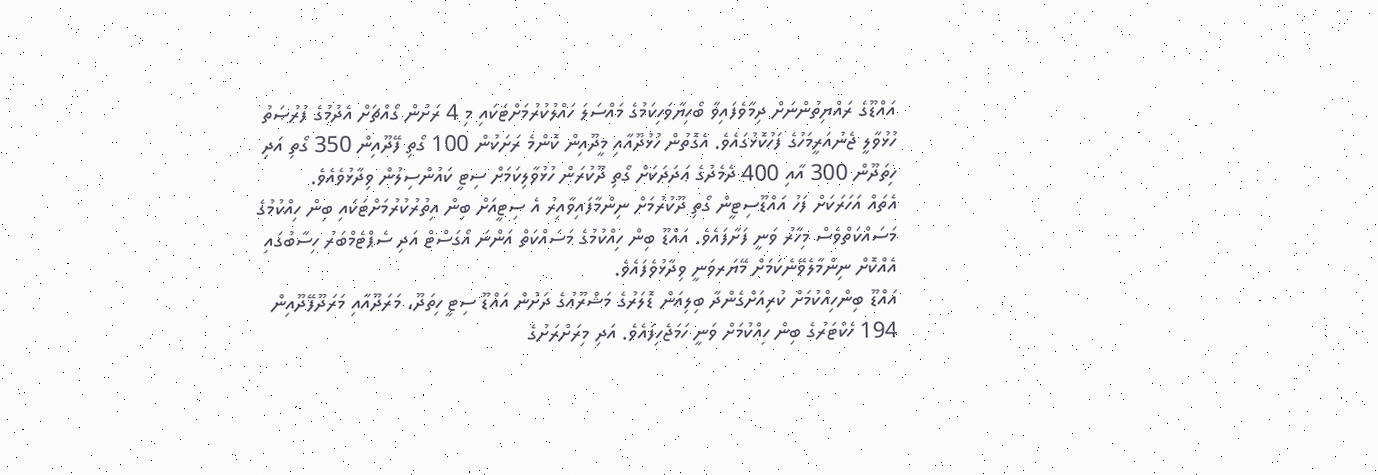އައްޑޫގެ ރައްޔިތުންނަށް ދިމާވެފައިވާ ބޯހިޔާވަހިކަމުގެ މައްސަލަ ހައްލުކުރުމަށްޓަކައި މި 4 ރަށުން ގޯއްޗަށް އެދުމުގެ ފުރުޞަތު ހުޅުވާލީ ޖެނުއަރީމަހުގެ ފަހުކޮޅުގައެވެ. އެގޮތުން ހުޅުދޫއާއި މީދޫއިން ކޮންމެ ރަށަކުން 100 ގޯތި ފޭދޫއިން 350 ގޯތި އަދި ހިތަދޫން 300 އާއި 400 ދެމެދުގެ ޢަދަދަކަށް ގޯތި ދޫކުރަން ހުޅުވާލިކަމަށް ސިޓީ ކައުންސިލުން ވިދާޅުވެއެވެ.
އެތައް އަހަރަކަށް ފަހު އައްޑޫސިޓީން ގޯތި ދޫކުރުމަށް ނިންމާފައިވާއިރު އެ ސިޓީއަށް ބިން އިތުރުކުރުމަށްޓަކައި ބިން ހިއްކުމުގެ މަސައްކަތްވެސް މިހާރު ވަނީ ފަށާފައެވެ. އައްޑޫ ބިން ހިއްކުމުގެ މަސައްކަތް އަންނަ އޯގަސްޓް އަދި ސެޕްޓެމްބަރު ހިސާބުގައި އެއްކޮށް ނިންމާލެވޭނެކަމަށް މޭޔަރވަނީ ވިދާޅުވެފައެވެ.
އައްޑޫ ބިންހިއްކުމަށް ކުރިއަށްގެންދާ ބިލިއަން ޑޮލަރުގެ މަޝްރޫޢުގެ ދަށުން އައްޑޫ ސިޓީ ހިތަދޫ، މަރަދޫއާއި މަރަދޫފޭދޫއިން 194 ހެކްޓަރުގެ ބިން ހިއްކުމަށް ވަނީ ހަމަޖެހިފައެވެ. އަދި މިރަށްރަށުގެ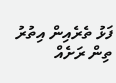ފަޅު ތެރެއިން އިތުރު ތިން ރަށެއް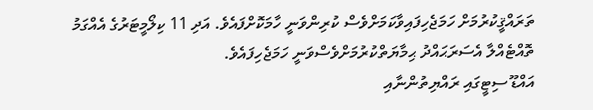ތަރައްޤީކުރުމަށް ހަމަޖެހިފައިވާކަމަށްވެސް ކުރިންވަނީ ހާމަކޮށްފައެވެ. އަދި 11 ކިލޯމީޓަރުގެ އެއްގަމު ތޮއްޓެއްލާ އެސަރަޙައްދު ޙިމާޔަތްކުރުމަށްވެސްވަނީ ހަމަޖެހިފައެވެ.
އައްޑޫ ސިޓީގައި ރައްޔިތުންނާއި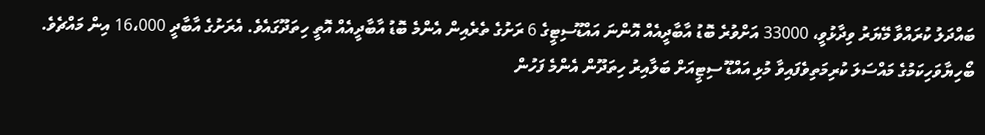ބައްދަލު ކުރައްވާ މޭޔަރު ވިދާޅުވީ، 33000 އަށްވުރެ ބޮޑު އާބާދީއެއް އޮންނަ އައްޑޫސިޓީގެ 6 ރަށުގެ ތެރެއިން އެންމެ ބޮޑު އާބާދީއެއް އޮތީ ހިތަދޫގައެވެ. އެރަށުގެ އާބާދީ 16،000 އިން މައްޗެވެ. ބޯހިޔާވަހިކަމުގެ މައްސަލަ ކުރިމަތިވެފައިވާ މުޅި އައްޑޫ ސިޓީއަށް ބަލާއިރު ހިތަދޫން އެންމެ ފަހުން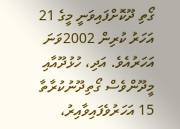ގޯތި ދޫކޮށްފައިވަނީ މީގެ 21 އަހަރު ކުރިން 2002ވަނަ އަހަރުއެވެ. އަދި، ހުޅުދޫއާއި މީދޫންވެސް ގޯތިދޫނުކުރާތާ 15 އަހަރުވެފައިވާއިރު،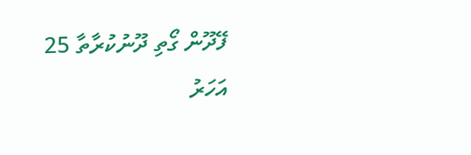ފޭދޫން ގޯތި ދޫނުކުރާތާ 25 އަހަރު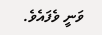ވަނީ ވެފައެވެ.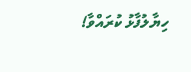ހިޔާލުފާޅު ކުރައްވާ!